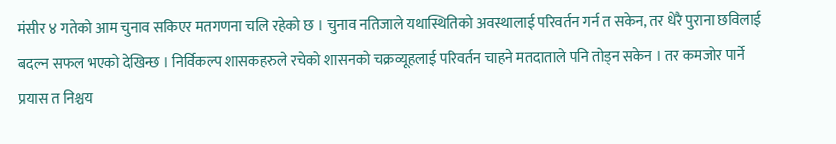मंसीर ४ गतेको आम चुनाव सकिएर मतगणना चलि रहेको छ । चुनाव नतिजाले यथास्थितिको अवस्थालाई परिवर्तन गर्न त सकेन, तर धेरै पुराना छविलाई बदल्न सफल भएको देखिन्छ । निर्विकल्प शासकहरुले रचेको शासनको चक्रव्यूहलाई परिवर्तन चाहने मतदाताले पनि तोड्न सकेन । तर कमजोर पार्ने प्रयास त निश्चय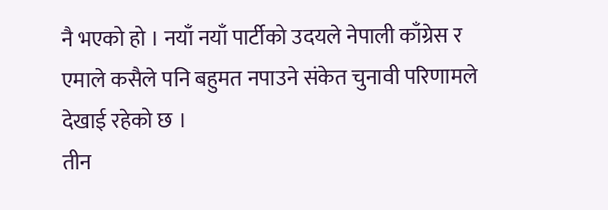नै भएको हो । नयाँ नयाँ पार्टीको उदयले नेपाली काँग्रेस र एमाले कसैले पनि बहुमत नपाउने संकेत चुनावी परिणामले देखाई रहेको छ ।
तीन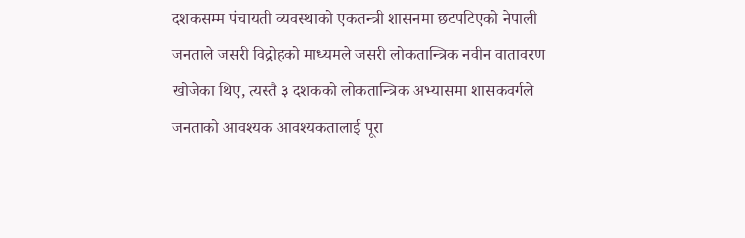दशकसम्म पंचायती व्यवस्थाको एकतन्त्री शासनमा छटपटिएको नेपाली जनताले जसरी विद्रोहको माध्यमले जसरी लोकतान्त्रिक नवीन वातावरण खोजेका थिए, त्यस्तै ३ दशकको लोकतान्त्रिक अभ्यासमा शासकवर्गले जनताको आवश्यक आवश्यकतालाई पूरा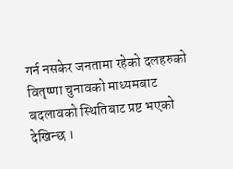गर्न नसकेर जनतामा रहेको दलहरुको वितृष्णा चुनावको माध्यमबाट बदलावको स्थितिबाट प्रष्ट भएको देखिन्छ ।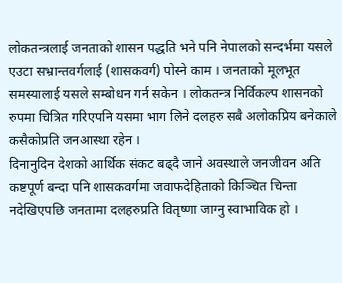लोकतन्त्रलाई जनताको शासन पद्धति भने पनि नेपालको सन्दर्भमा यसले एउटा सभ्रान्तवर्गलाई (शासकवर्ग) पोस्ने काम । जनताको मूलभूत समस्यालाई यसले सम्बोधन गर्न सकेन । लोकतन्त्र निर्विकल्प शासनको रुपमा चित्रित गरिएपनि यसमा भाग लिने दलहरु सबै अलोकप्रिय बनेकाले कसैकोप्रति जनआस्था रहेन ।
दिनानुदिन देशको आर्थिक संकट बढ्दै जाने अवस्थाले जनजीवन अति कष्टपूर्ण बन्दा पनि शासकवर्गमा जवाफदेहिताको किञ्चित चिन्ता नदेखिएपछि जनतामा दलहरुप्रति वितृष्णा जाग्नु स्वाभाविक हो ।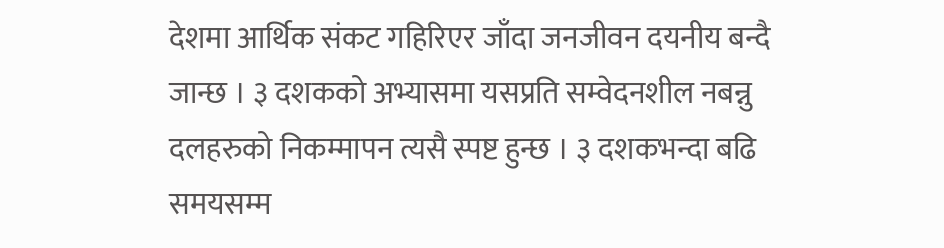देशमा आर्थिक संकट गहिरिएर जाँदा जनजीवन दयनीय बन्दै जान्छ । ३ दशकको अभ्यासमा यसप्रति सम्वेदनशील नबन्नु दलहरुको निकम्मापन त्यसै स्पष्ट हुन्छ । ३ दशकभन्दा बढि समयसम्म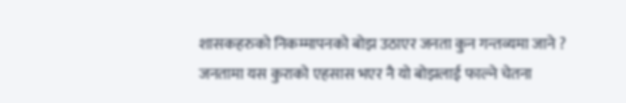शासकहरुको निकम्मापनको बोझ उठाएर जनता कुन गन्तव्यमा जाने ? जनतामा यस कुराको एहसास भएर नै यो बोझलाई फाल्ने चेतना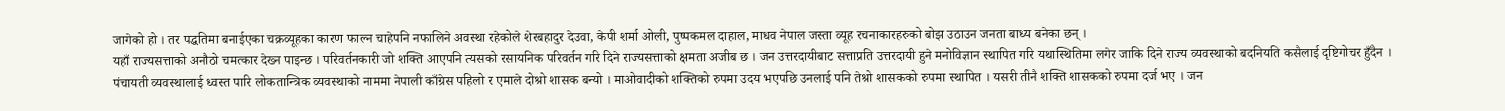जागेको हो । तर पद्धतिमा बनाईएका चक्रव्यूहका कारण फाल्न चाहेपनि नफालिने अवस्था रहेकोले शेरबहादुर देउवा, केपी शर्मा ओली, पुष्पकमल दाहाल, माधव नेपाल जस्ता व्यूह रचनाकारहरुको बोझ उठाउन जनता बाध्य बनेका छन् ।
यहाँ राज्यसत्ताको अनौठो चमत्कार देख्न पाइन्छ । परिवर्तनकारी जो शक्ति आएपनि त्यसको रसायनिक परिवर्तन गरि दिने राज्यसत्ताको क्षमता अजीब छ । जन उत्तरदायीबाट सत्ताप्रति उत्तरदायी हुने मनोविज्ञान स्थापित गरि यथास्थितिमा लगेर जाकि दिने राज्य व्यवस्थाको बदनियति कसैलाई दृष्टिगोचर हुँदैन ।
पंचायती व्यवस्थालाई ध्वस्त पारि लोकतान्त्रिक व्यवस्थाको नाममा नेपाली काँग्रेस पहिलो र एमाले दोश्रो शासक बन्यो । माओवादीको शक्तिको रुपमा उदय भएपछि उनलाई पनि तेश्रो शासकको रुपमा स्थापित । यसरी तीनै शक्ति शासकको रुपमा दर्ज भए । जन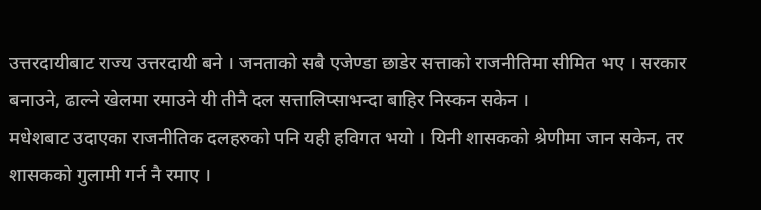उत्तरदायीबाट राज्य उत्तरदायी बने । जनताको सबै एजेण्डा छाडेर सत्ताको राजनीतिमा सीमित भए । सरकार बनाउने, ढाल्ने खेलमा रमाउने यी तीनै दल सत्तालिप्साभन्दा बाहिर निस्कन सकेन ।
मधेशबाट उदाएका राजनीतिक दलहरुको पनि यही हविगत भयो । यिनी शासकको श्रेणीमा जान सकेन, तर शासकको गुलामी गर्न नै रमाए ।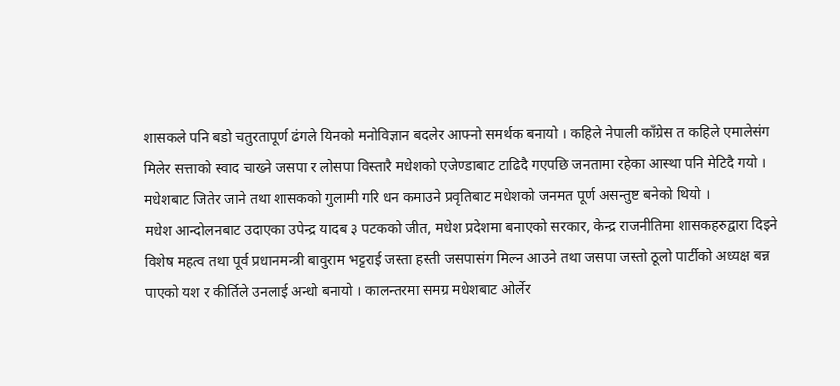शासकले पनि बडो चतुरतापूर्ण ढंगले यिनको मनोविज्ञान बदलेर आफ्नो समर्थक बनायो । कहिले नेपाली काँग्रेस त कहिले एमालेसंग मिलेर सत्ताको स्वाद चाख्ने जसपा र लोसपा विस्तारै मधेशको एजेण्डाबाट टाढिदै गएपछि जनतामा रहेका आस्था पनि मेटिदै गयो । मधेशबाट जितेर जाने तथा शासकको गुलामी गरि धन कमाउने प्रवृतिबाट मधेशको जनमत पूर्ण असन्तुष्ट बनेको थियो ।
मधेश आन्दोलनबाट उदाएका उपेन्द्र यादब ३ पटकको जीत, मधेश प्रदेशमा बनाएको सरकार, केन्द्र राजनीतिमा शासकहरुद्वारा दिइने विशेष महत्व तथा पूर्व प्रधानमन्त्री बावुराम भट्टराई जस्ता हस्ती जसपासंग मिल्न आउने तथा जसपा जस्तो ठूलो पार्टीको अध्यक्ष बन्न पाएको यश र कीर्तिले उनलाई अन्धो बनायो । कालन्तरमा समग्र मधेशबाट ओर्लेर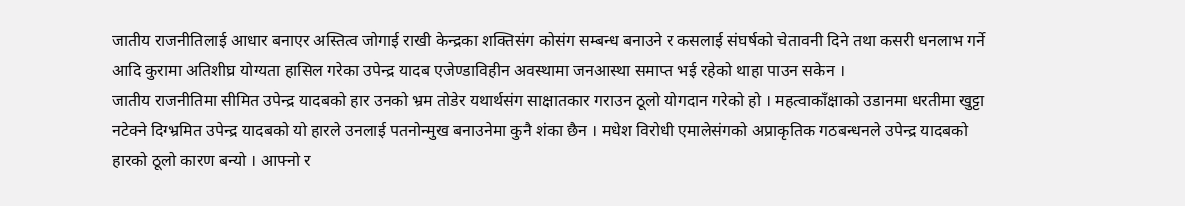जातीय राजनीतिलाई आधार बनाएर अस्तित्व जोगाई राखी केन्द्रका शक्तिसंग कोसंग सम्बन्ध बनाउने र कसलाई संघर्षको चेतावनी दिने तथा कसरी धनलाभ गर्ने आदि कुरामा अतिशीघ्र योग्यता हासिल गरेका उपेन्द्र यादब एजेण्डाविहीन अवस्थामा जनआस्था समाप्त भई रहेको थाहा पाउन सकेन ।
जातीय राजनीतिमा सीमित उपेन्द्र यादबको हार उनको भ्रम तोडेर यथार्थसंग साक्षातकार गराउन ठूलो योगदान गरेको हो । महत्वाकाँक्षाको उडानमा धरतीमा खुट्टा नटेक्ने दिग्भ्रमित उपेन्द्र यादबको यो हारले उनलाई पतनोन्मुख बनाउनेमा कुनै शंका छैन । मधेश विरोधी एमालेसंगको अप्राकृतिक गठबन्धनले उपेन्द्र यादबको हारको ठूलो कारण बन्यो । आफ्नो र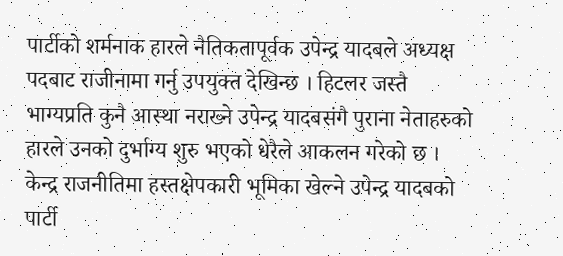पार्टीको शर्मनाक हारले नैतिकतापूर्वक उपेन्द्र यादबले अध्यक्ष पदबाट राजीनामा गर्नु उपयुक्त देखिन्छ । हिटलर जस्तै भाग्यप्रति कुनै आस्था नराख्ने उपेन्द्र यादबसंगै पुराना नेताहरुको हारले उनको दुर्भाग्य शुरु भएको धेरैले आकलन गरेको छ । केन्द्र राजनीतिमा हस्तक्षेपकारी भूमिका खेल्ने उपेन्द्र यादबको पार्टी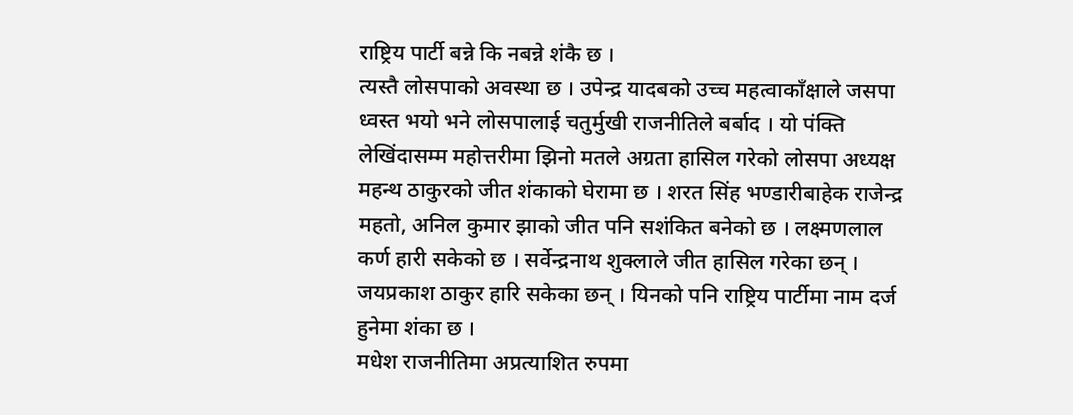राष्ट्रिय पार्टी बन्ने कि नबन्ने शंकै छ ।
त्यस्तै लोसपाको अवस्था छ । उपेन्द्र यादबको उच्च महत्वाकाँक्षाले जसपा ध्वस्त भयो भने लोसपालाई चतुर्मुखी राजनीतिले बर्बाद । यो पंक्ति लेखिंदासम्म महोत्तरीमा झिनो मतले अग्रता हासिल गरेको लोसपा अध्यक्ष महन्थ ठाकुरको जीत शंकाको घेरामा छ । शरत सिंह भण्डारीबाहेक राजेन्द्र महतो, अनिल कुमार झाको जीत पनि सशंकित बनेको छ । लक्ष्मणलाल कर्ण हारी सकेको छ । सर्वेन्द्रनाथ शुक्लाले जीत हासिल गरेका छन् । जयप्रकाश ठाकुर हारि सकेका छन् । यिनको पनि राष्ट्रिय पार्टीमा नाम दर्ज हुनेमा शंका छ ।
मधेश राजनीतिमा अप्रत्याशित रुपमा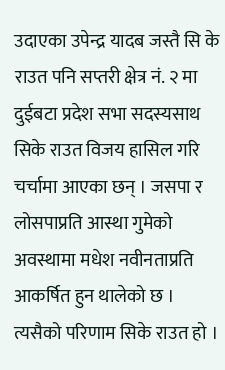उदाएका उपेन्द्र यादब जस्तै सि के राउत पनि सप्तरी क्षेत्र नं. २ मा दुईबटा प्रदेश सभा सदस्यसाथ सिके राउत विजय हासिल गरि चर्चामा आएका छन् । जसपा र लोसपाप्रति आस्था गुमेको अवस्थामा मधेश नवीनताप्रति आकर्षित हुन थालेको छ । त्यसैको परिणाम सिके राउत हो ।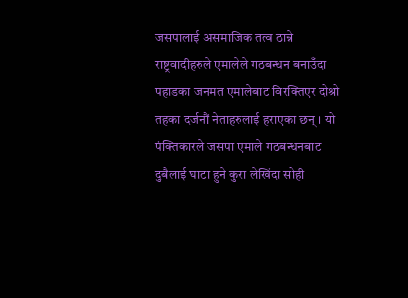जसपालाई असमाजिक तत्व ठान्ने राष्ट्रवादीहरुले एमालेले गठबन्धन बनाउँदा पहाडका जनमत एमालेबाट विरक्तिएर दोश्रो तहका दर्जनौं नेताहरुलाई हराएका छन् । यो पंक्तिकारले जसपा एमाले गठबन्धनबाट दुबैलाई घाटा हुने कुरा लेखिंदा सोही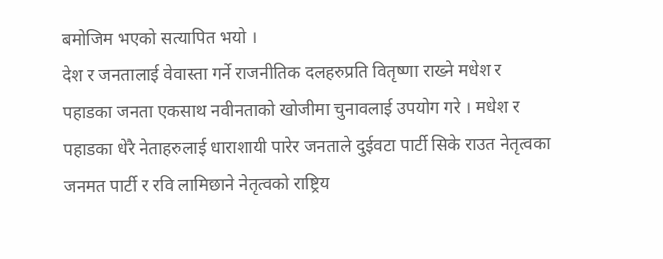बमोजिम भएको सत्यापित भयो ।
देश र जनतालाई वेवास्ता गर्ने राजनीतिक दलहरुप्रति वितृष्णा राख्ने मधेश र पहाडका जनता एकसाथ नवीनताको खोजीमा चुनावलाई उपयोग गरे । मधेश र पहाडका धेरै नेताहरुलाई धाराशायी पारेर जनताले दुईवटा पार्टी सिके राउत नेतृत्वका जनमत पार्टी र रवि लामिछाने नेतृत्वको राष्ट्रिय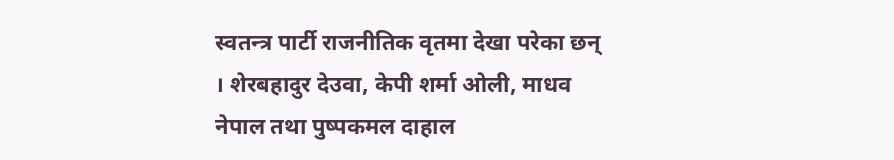स्वतन्त्र पार्टी राजनीतिक वृतमा देखा परेका छन् । शेरबहादुर देउवा, केपी शर्मा ओली, माधव नेपाल तथा पुष्पकमल दाहाल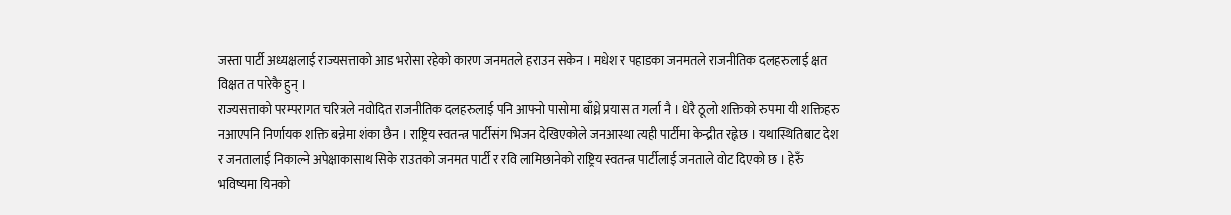जस्ता पार्टी अध्यक्षलाई राज्यसत्ताको आड भरोसा रहेको कारण जनमतले हराउन सकेन । मधेश र पहाडका जनमतले राजनीतिक दलहरुलाई क्षत विक्षत त पारेकै हुन् ।
राज्यसत्ताको परम्परागत चरित्रले नवोदित राजनीतिक दलहरुलाई पनि आफ्नो पासोमा बाँध्ने प्रयास त गर्ला नै । धेरै ठूलो शक्तिको रुपमा यी शक्तिहरु नआएपनि निर्णायक शक्ति बन्नेमा शंका छैन । राष्ट्रिय स्वतन्त्र पार्टीसंग भिजन देखिएकोले जनआस्था त्यही पार्टीमा केन्द्रीत रह्नेछ । यथास्थितिबाट देश र जनतालाई निकाल्ने अपेक्षाकासाथ सिके राउतको जनमत पार्टी र रवि लामिछानेको राष्ट्रिय स्वतन्त्र पार्टीलाई जनताले वोट दिएको छ । हेरुँ भविष्यमा यिनको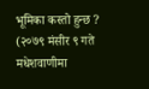भूमिका कस्तो हुन्छ ?
(२०७९ मंसीर ९ गते मधेशवाणीमा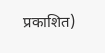प्रकाशित)